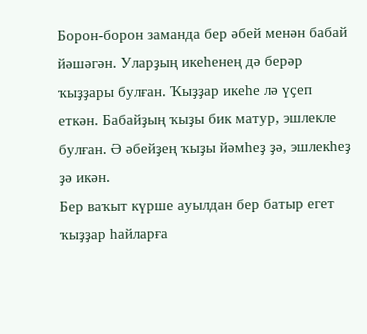Борон-борон заманда бер әбей менән бабай йәшәгән. Уларҙың икеһенең дә берәр ҡыҙҙары булған. Ҡыҙҙар икеһе лә үҫеп еткән. Бабайҙың ҡыҙы бик матур, эшлекле булған. Ә әбейҙең ҡыҙы йәмһеҙ ҙә, эшлекһеҙ ҙә икән.
Бер ваҡыт күрше ауылдан бер батыр егет ҡыҙҙар һайларға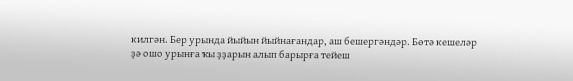килгән. Бер урында йыйын йыйнағандар, аш бешергәндәр. Бөтә кешеләр ҙә ошо урынға ҡы ҙҙарын алып барырға тейеш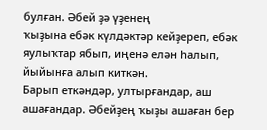булған. Әбей ҙә үҙенең
ҡыҙына ебәк күлдәктәр кейҙереп, ебәк яулыҡтар ябып, иңенә елән һалып, йыйынға алып киткән.
Барып еткәндәр, ултырғандар, аш ашағандар. Әбейҙең ҡыҙы ашаған бер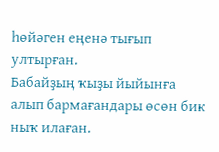һөйәген еңенә тығып ултырған.
Бабайҙың ҡыҙы йыйынға алып бармағандары өсөн бик ныҡ илаған.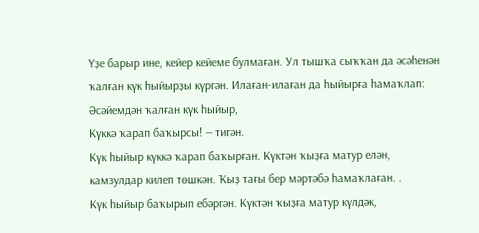Үҙе барыр ине, кейер кейеме булмаған. Ул тышҡа сыҡҡан да әсәһенән ҡалған күк һыйырҙы күргән. Илаған-илаған да һыйырға һамаҡлап:
Әсәйемдән ҡалған күк һыйыр,
Күккә ҡарап баҡырсы! — тигән.
Күк һыйыр күккә ҡарап баҡырған. Күктән ҡыҙға матур елән, камзулдар килеп төшкән. Ҡыҙ тағы бер мәртәбә һамаҡлаған. .
Күк һыйыр баҡырып ебәргән. Күктән ҡыҙға матур күлдәк,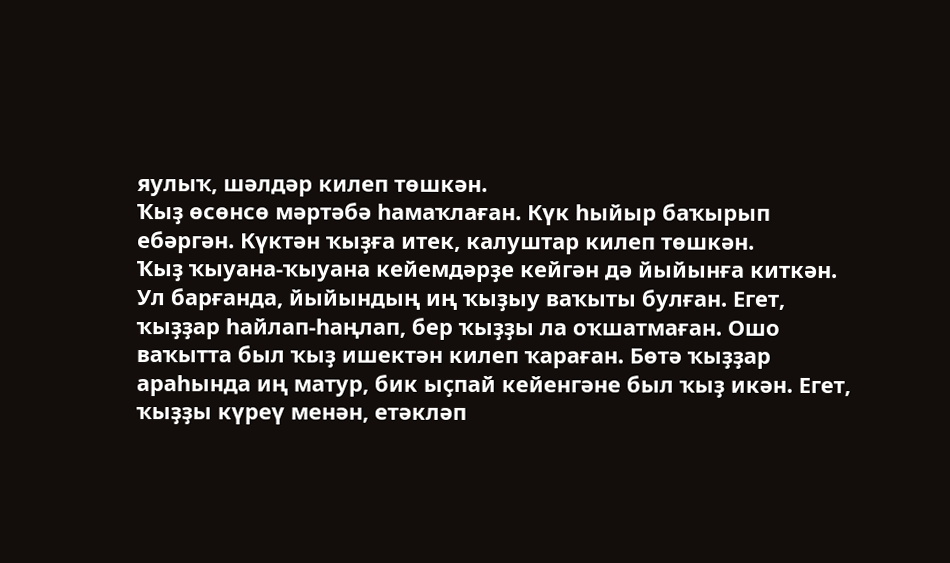яулыҡ, шәлдәр килеп төшкән.
Ҡыҙ өсөнсө мәртәбә һамаҡлаған. Күк һыйыр баҡырып ебәргән. Күктән ҡыҙға итек, калуштар килеп төшкән.
Ҡыҙ ҡыуана-ҡыуана кейемдәрҙе кейгән дә йыйынға киткән. Ул барғанда, йыйындың иң ҡыҙыу ваҡыты булған. Егет, ҡыҙҙар һайлап-һаңлап, бер ҡыҙҙы ла оҡшатмаған. Ошо ваҡытта был ҡыҙ ишектән килеп ҡараған. Бөтә ҡыҙҙар араһында иң матур, бик ыҫпай кейенгәне был ҡыҙ икән. Егет, ҡыҙҙы күреү менән, етәкләп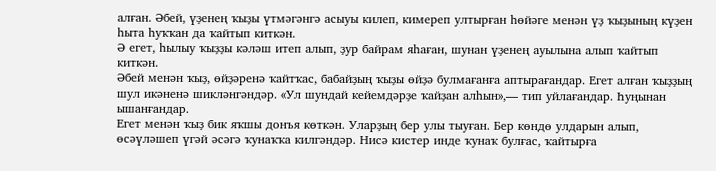алған. Әбей, үҙенең ҡыҙы үтмәгәнгә асыуы килеп, кимереп ултырған һөйәге менән үҙ ҡыҙының күҙен һыта һуҡҡан да ҡайтып киткән.
Ә егет, һылыу ҡыҙҙы кәләш итеп алып, ҙур байрам яһаған, шунан үҙенең ауылына алып ҡайтып киткән.
Әбей менән ҡыҙ, өйҙәренә ҡайтҡас, бабайҙың ҡыҙы өйҙә булмағанға аптырағандар. Егет алған ҡыҙҙың шул икәненә шикләнгәндәр. «Ул шундай кейемдәрҙе ҡайҙан алһын»,— тип уйлағандар. Һуңынан ышанғандар.
Егет менән ҡыҙ бик яҡшы донъя көткән. Уларҙың бер улы тыуған. Бер көндө улдарын алып, өсәүләшеп үгәй әсәгә ҡунаҡҡа килгәндәр. Нисә кистер инде ҡунаҡ булғас, ҡайтырға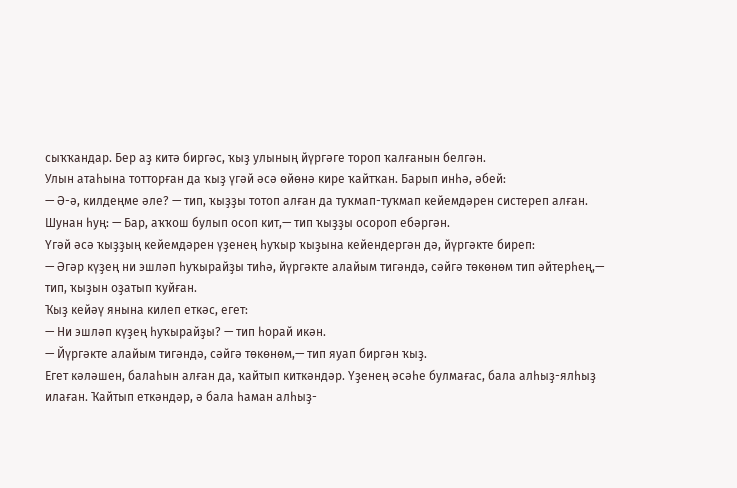сыҡҡандар. Бер аҙ китә биргәс, ҡыҙ улының йүргәге тороп ҡалғанын белгән.
Улын атаһына тотторған да ҡыҙ үгәй әсә өйөнә кире ҡайтҡан. Барып инһә, әбей:
— Ә-ә, килдеңме әле? — тип, ҡыҙҙы тотоп алған да туҡмап-туҡмап кейемдәрен систереп алған. Шунан һуң: — Бар, аҡҡош булып осоп кит,— тип ҡыҙҙы осороп ебәргән.
Үгәй әсә ҡыҙҙың кейемдәрен үҙенең һуҡыр ҡыҙына кейендергән дә, йүргәкте биреп:
— Әгәр күҙең ни эшләп һуҡырайҙы тиһә, йүргәкте алайым тигәндә, сәйгә төкөнөм тип әйтерһең,— тип, ҡыҙын оҙатып ҡуйған.
Ҡыҙ кейәү янына килеп еткәс, егет:
— Ни эшләп күҙең һуҡырайҙы? — тип һорай икән.
— Йүргәкте алайым тигәндә, сәйгә төкөнөм,— тип яуап биргән ҡыҙ.
Егет кәләшен, балаһын алған да, ҡайтып киткәндәр. Үҙенең әсәһе булмағас, бала алһыҙ-ялһыҙ илаған. Ҡайтып еткәндәр, ә бала һаман алһыҙ-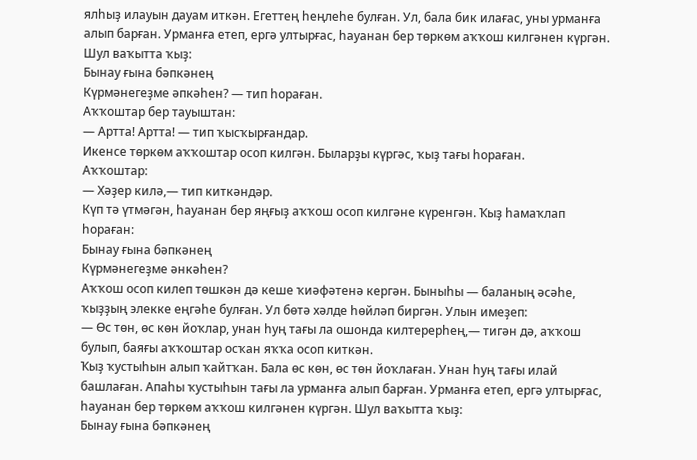ялһыҙ илауын дауам иткән. Егеттең һеңлеһе булған. Ул, бала бик илағас, уны урманға алып барған. Урманға етеп, ергә ултырғас, һауанан бер төркөм аҡҡош килгәнен күргән. Шул ваҡытта ҡыҙ:
Бынау ғына бәпкәнең
Күрмәнегеҙме әпкәһен? — тип һораған.
Аҡҡоштар бер тауыштан:
— Артта! Артта! — тип ҡысҡырғандар.
Икенсе төркөм аҡҡоштар осоп килгән. Быларҙы күргәс, ҡыҙ тағы һораған.
Аҡҡоштар:
— Хәҙер килә,— тип киткәндәр.
Күп тә үтмәгән, һауанан бер яңғыҙ аҡҡош осоп килгәне күренгән. Ҡыҙ һамаҡлап һораған:
Бынау ғына бәпкәнең
Күрмәнегеҙме әнкәһен?
Аҡҡош осоп килеп төшкән дә кеше ҡиәфәтенә кергән. Быныһы — баланың әсәһе, ҡыҙҙың элекке еңгәһе булған. Ул бөтә хәлде һөйләп биргән. Улын имеҙеп:
— Өс төн, өс көн йоҡлар, унан һуң тағы ла ошонда килтерерһең,— тигән дә, аҡҡош булып, баяғы аҡҡоштар осҡан яҡҡа осоп киткән.
Ҡыҙ ҡустыһын алып ҡайтҡан. Бала өс көн, өс төн йоҡлаған. Унан һуң тағы илай башлаған. Апаһы ҡустыһын тағы ла урманға алып барған. Урманға етеп, ергә ултырғас, һауанан бер төркөм аҡҡош килгәнен күргән. Шул ваҡытта ҡыҙ:
Бынау ғына бәпкәнең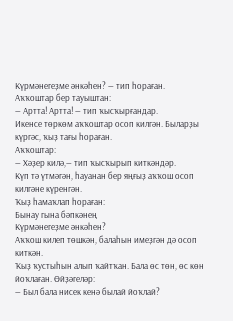Күрмәнегеҙме әнкәһен? — тип һораған.
Аҡҡоштар бер тауыштан:
— Артта! Артта! — тип ҡысҡырғандар.
Икенсе төркөм аҡҡоштар осоп килгән. Быларҙы күргәс, ҡыҙ тағы һораған.
Аҡҡоштар:
— Хәҙер килә,— тип ҡысҡырып киткәндәр.
Күп тә үтмәгән, һауанан бер яңғыҙ аҡҡош осоп килгәне күренгән.
Ҡыҙ һамаҡлап һораған:
Бынау гына бәпкәнең
Күрмәнегеҙме әнкәһен?
Аҡҡош килеп төшкән, балаһын имеҙгән дә осоп киткән.
Ҡыҙ ҡустыһын алып ҡайтҡан. Бала өс төн, өс көн йоҡлаған. Өйҙәгеләр:
— Был бала нисек кенә былай йоҡлай?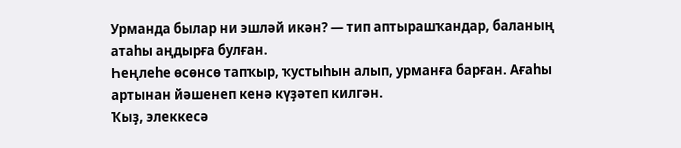Урманда былар ни эшләй икән? — тип аптырашҡандар, баланың атаһы аңдырға булған.
Һеңлеһе өсөнсө тапҡыр, ҡустыһын алып, урманға барған. Ағаһы артынан йәшенеп кенә күҙәтеп килгән.
Ҡыҙ, элеккесә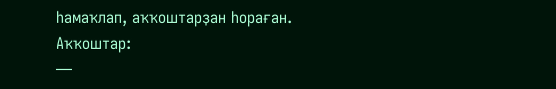һамаҡлап, аҡҡоштарҙан һораған.
Аҡҡоштар:
—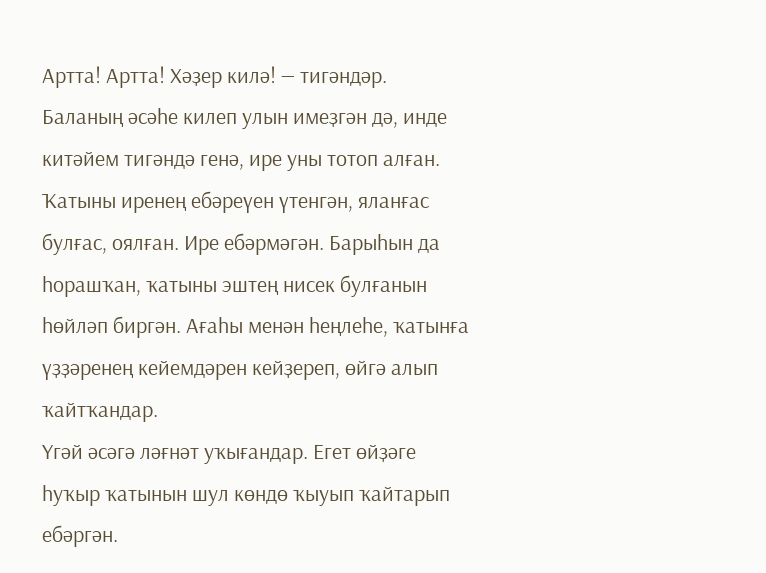Артта! Артта! Хәҙер килә! — тигәндәр.
Баланың әсәһе килеп улын имеҙгән дә, инде китәйем тигәндә генә, ире уны тотоп алған. Ҡатыны иренең ебәреүен үтенгән, яланғас булғас, оялған. Ире ебәрмәгән. Барыһын да һорашҡан, ҡатыны эштең нисек булғанын һөйләп биргән. Ағаһы менән һеңлеһе, ҡатынға үҙҙәренең кейемдәрен кейҙереп, өйгә алып ҡайтҡандар.
Үгәй әсәгә ләғнәт уҡығандар. Егет өйҙәге һуҡыр ҡатынын шул көндө ҡыуып ҡайтарып ебәргән.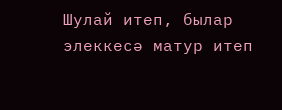Шулай итеп, былар элеккесә матур итеп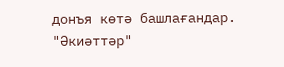донъя көтә башлағандар.
"Әкиәттәр"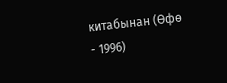китабынан (Өфө - 1996)